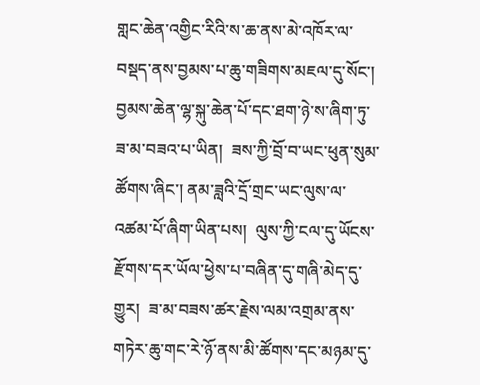གླང་ཆེན་འགྱིང་རིའི་ས་ཆ་ནས་མེ་འཁོར་ལ་བསྡད་ནས་བྱམས་པ་ཆུ་གཟིགས་མཇལ་དུ་སོང་། བྱམས་ཆེན་ལྷ་སྐུ་ཆེན་པོ་དང་ཐག་ཉེ་ས་ཞིག་ཏུ་ཟ་མ་བཟའ་པ་ཡིན།  ཟས་ཀྱི་བྲོ་བ་ཡང་ཕུན་སུམ་ཚོགས་ཞིང་། ནམ་ཟླའི་དྲོ་གྲང་ཡང་ལུས་ལ་འཚམ་པོ་ཞིག་ཡིན་པས།  ལུས་ཀྱི་ངལ་དུ་ཡོངས་རྫོགས་དར་ཡོལ་ཕྱེས་པ་བཞིན་དུ་གཞི་མེད་དུ་གྱུར།  ཟ་མ་བཟས་ཚར་རྗེས་ལམ་འགྲམ་ནས་གཏེར་ཆུ་གང་རེ་ཉོ་ནས་མི་ཚོགས་དང་མཉམ་དུ་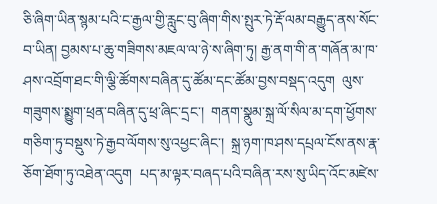ཅི་ཞིག་ཡིན་སྙམ་པའི་ང་རྒྱལ་གྱི་རླུང་བུ་ཞིག་གིས་སྤུར་ཏེ་རྡོ་ལམ་བརྒྱུད་ནས་སོང་བ་ཡིན། བྱམས་པ་ཆུ་གཟིགས་མཇལ་ལ་ཉེ་ས་ཞིག་ཏུ། རྒྱ་ནག་གི་ན་གཞོན་མ་ཁ་ཤས་འབྲོག་ཐང་གི་ལྕི་ཚོགས་བཞིན་དུ་ཚོམ་དང་ཚོམ་བྱས་བསྡད་འདུག  ལུས་གཟུགས་སྨྱུག་ཕྲན་བཞིན་དུ་ཕྲ་ཞིང་དྲང་།  གནག་སྣུམ་སྐྲ་ལོ་སིལ་མ་དག་ཕྱོགས་གཅིག་ཏུ་བསྡུས་ཏེ་རྒྱབ་ལོགས་སུ་འཕྱང་ཞིང་།  སྐྲ་ཉག་ཁ་ཤས་དཔྲལ་ངོས་ནས་རྣ་ཅོག་ཐོག་ཏུ་འཐེན་འདུག  པད་མ་ལྟར་བཞད་པའི་བཞིན་རས་སུ་ཡིད་འོང་མཛེས་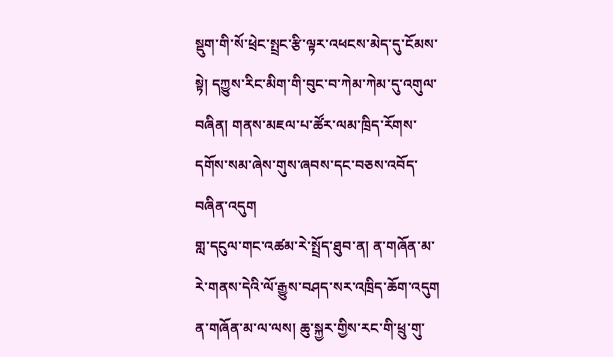སྡུག་གི་སོ་ཕྲེང་སྤྲང་རྩི་ལྟར་འཕངས་མེད་དུ་ངོམས་སྟེ། དཀྱུས་རིང་མིག་གི་བུང་བ་ཀེམ་ཀེམ་དུ་འགུལ་བཞིན། གནས་མཇལ་པ་ཚོར་ལམ་ཁྲིད་རོགས་དགོས་སམ་ཞེས་གུས་ཞབས་དང་བཅས་འབོད་བཞིན་འདུག
གླ་དངུལ་གང་འཚམ་རེ་སྤྲོད་ཐུབ་ན། ན་གཞོན་མ་རེ་གནས་དེའི་ལོ་རྒྱུས་བཤད་སར་འཁྲིད་ཆོག་འདུག
ན་གཞོན་མ་ལ་ལས། ཆུ་སྐྱར་གྱིས་རང་གི་ཕྲུ་གུ་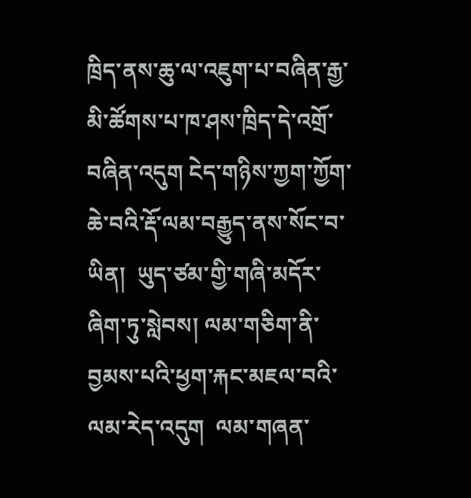ཁྲིད་ནས་ཆུ་ལ་འཇུག་པ་བཞིན་རྒྱ་མི་ཚོགས་པ་ཁ་ཤས་ཁྲིད་དེ་འགྲོ་བཞིན་འདུག ངེད་གཉིས་ཀྱག་ཀྱོག་ཆེ་བའི་རྡོ་ལམ་བརྒྱུད་ནས་སོང་བ་ཡིན།  ཡུད་ཙམ་གྱི་གཞི་མདོར་ཞིག་ཏུ་སླེབས། ལམ་གཅིག་ནི་བྱམས་པའི་ཕྱག་རྐང་མཇལ་བའི་ལམ་རེད་འདུག  ལམ་གཞན་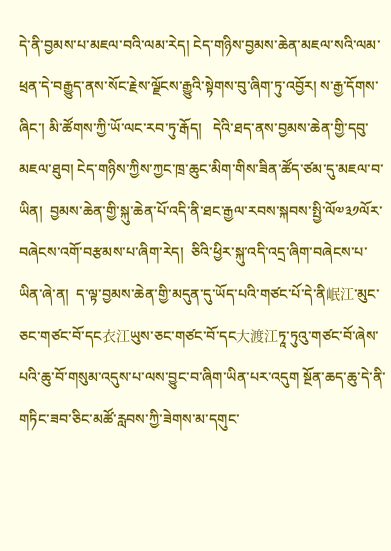དེ་ནི་བྱམས་པ་མཇལ་བའི་ལམ་རེད། ངེད་གཉིས་བྱམས་ཆེན་མཇལ་སའི་ལམ་ཕྲན་དེ་བརྒྱུད་ནས་སོང་རྗེས་ལྗོངས་རྒྱུའི་སྟེགས་བུ་ཞིག་ཏུ་འབྱོར། ས་རྒྱ་དོགས་ཞིང་། མི་ཚོགས་ཀྱི་ཡོ་ལང་རབ་ཏུ་རྒོད།   དེའི་ཐད་ནས་བྱམས་ཆེན་གྱི་དབུ་མཇལ་ཐུབ། ངེད་གཉིས་ཀྱིས་ཀྱང་ཁྲ་ཆུང་མིག་གིས་ཟིན་ཚོད་ཙམ་དུ་མཇལ་བ་ཡིན།  བྱམས་ཆེན་གྱི་སྐུ་ཆེན་པོ་འདི་ནི་ཐང་རྒྱལ་རབས་སྐབས་སྤྱི་ལོ༧༣༡ལོར་བཞེངས་འགོ་བརྩམས་པ་ཞིག་རེད།  ཅིའི་ཕྱིར་སྐུ་འདི་འདྲ་ཞིག་བཞེངས་པ་ཡིན་ཞེ་ན།  ད་ལྟ་བྱམས་ཆེན་གྱི་མདུན་དུ་ཡོད་པའི་གཙང་པོ་དེ་ནི岷江་མུང་ཅང་གཙང་བོ་དང衣江ཡུས་ཅང་གཙང་བོ་དང大渡江ཏཱ་ཏུའུ་གཙང་བོ་ཞེས་པའི་ཆུ་བོ་གསུམ་འདུས་པ་ལས་བྱུང་བ་ཞིག་ཡིན་པར་འདུག སྔོན་ཆད་ཆུ་དེ་ནི་གཏིང་ཟབ་ཅིང་མཚོ་རླབས་ཀྱི་ཟེགས་མ་དགུང་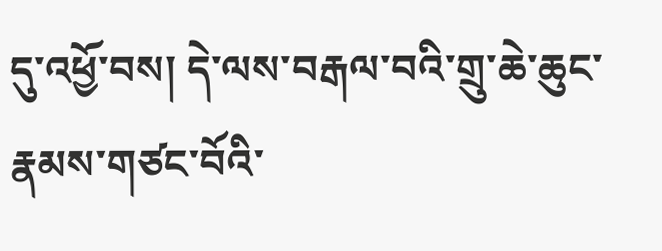དུ་འཕྱོ་བས། དེ་ལས་བརྒལ་བའི་གྲུ་ཆེ་ཆུང་རྣམས་གཙང་བོའི་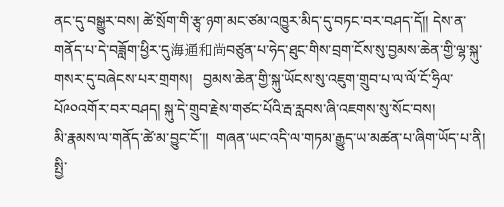ནང་དུ་བསྒྱུར་བས། ཚེ་སྲོག་གི་རྩྭ་ཉག་མང་ཙམ་འཁྱུར་མིད་དུ་བཏང་བར་བཤད་དོ།། དེས་ན་གནོད་པ་དེ་བཟློག་ཕྱིར་དུ海通和尚བཙུན་པ་ཧེད་ཐུང་གིས་བྲག་ངོས་སུ་བྱམས་ཆེན་གྱི་ལྷ་སྐུ་གསར་དུ་བཞེངས་པར་གྲགས།   བྱམས་ཆེན་གྱི་སྐུ་ཡོངས་སུ་འཇུག་གྲུབ་པ་ལ་ལོ་ངོ་ཧྲིལ་པོ༩༠འགོར་བར་བཤད། སྐུ་དེ་གྲུབ་རྗེས་གཙང་པོའི་རྦ་རླབས་ཞི་འཇགས་སུ་སོང་བས།
མི་རྣམས་ལ་གནོད་ཚེ་མ་བྱུང་ངོ་།།  གཞན་ཡང་འདི་ལ་གཏམ་རྒྱུད་ཡ་མཚན་པ་ཞིག་ཡོད་པ་ནི།
སྤྱི་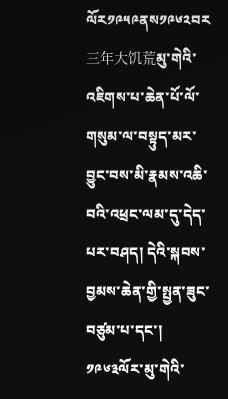ལོར༡༩༥༩ནས༡༩༦༢བར三年大饥荒མུ་གེའི་འཇིགས་པ་ཆེན་པོ་ལོ་གསུམ་ལ་བསྟུད་མར་བྱུང་བས་མི་རྣམས་འཆི་བའི་འཕྲང་ལམ་དུ་དེད་པར་བཤད། དེའི་སྐབས་བྱམས་ཆེན་གྱི་སྤྱན་ཟུང་བཙུམ་པ་དང་། ༡༩༦༣ལོར་མུ་གེའི་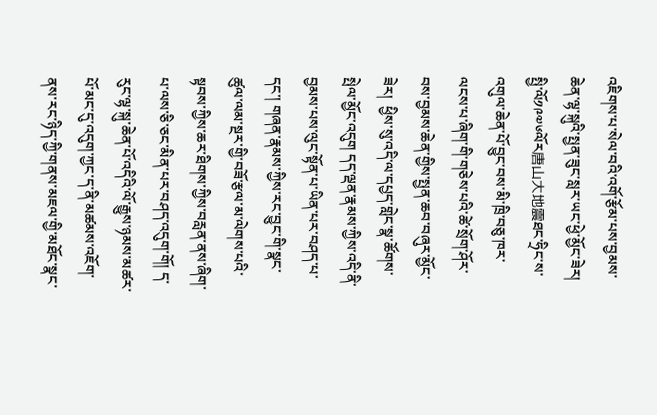འཇིགས་པ་སེལ་བའི་འགོ་རྩོམ་པས་བྱམས་ཆེན་ལྷ་སྐུའི་སྤྱན་ཟུང་སླར་ཡང་ཕྱེ་མྱོང་ཟེར།  སྤྱི་ལོ༡༩༧༦ལོར唐山大地震ཐང་ཧྲིང་ས་འགུལ་ཆེན་པོ་བྱུང་བས་མི་ཁྲི་བཅུ་ཁར་ལངས་པ་ཞིག་གི་གཅེས་པའི་ཚེ་སྲོག་ཤོར་བས་བྱམས་ཆེན་གྱིས་སྤྱན་ཆབ་བཞུར་མྱོང་ཟེར།  ཕྱིས་སུ་འདི་ལ་དཔྱད་གླེང་སྣ་ཚོགས་སྤེལ་མྱོང་འདུག དད་ལྡན་རྣམས་ཀྱིས་འདི་ནི་བྱམས་པས་ལུང་སྟོན་པ་ཡིན་པར་བཤད་པ་དང་། གཞན་རྣམས་ཀྱིས་རང་བྱུང་གི་སྣང་ཚུལ་ལམ་སྔར་གྱི་བཟོ་རྩལ་མ་ལེགས་པའི་སྟབས་ཀྱིས་ཆར་ཐིགས་ཀྱིས་བརླན་ནས་ཞིག་པ་ལས་ཅི་ཅང་མིན་པར་བཤད་འདུག་གོ། ད་རུང་ལྷ་སྐུ་ཆེན་པོ་འདིའི་ལོ་རྒྱུས་ཉམས་མཚར་པོ་མང་དུ་འདུག་ཀྱང་ད་ནི་མཚམས་འཇོག་ནས་རང་ཉིད་ཀྱི་གནས་མཇལ་གྱི་མཐོང་སྣང་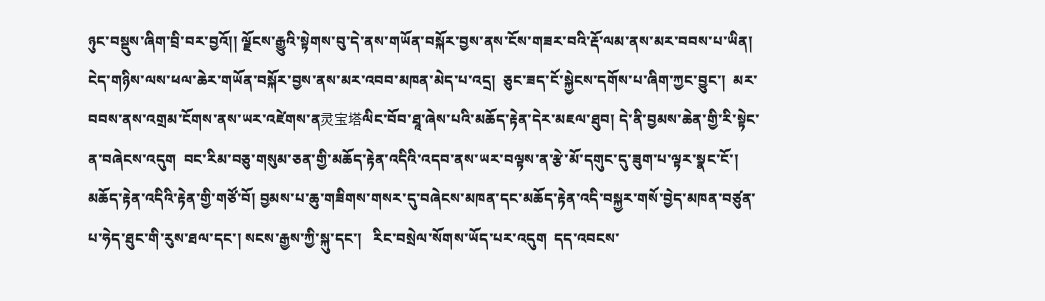ཉུང་བསྡུས་ཞིག་བྲི་བར་བྱའོ།། ལྗོངས་རྒྱུའི་སྟེགས་བུ་དེ་ནས་གཡོན་བསྐོར་བྱས་ནས་ངོས་གཟར་བའི་རྡོ་ལམ་ནས་མར་བབས་པ་ཡིན། ངེད་གཉིས་ལས་ཕལ་ཆེར་གཡོན་བསྐོར་བྱས་ནས་མར་འབབ་མཁན་མེད་པ་འདྲ།  ཅུང་ཟད་ངོ་སྐྱེངས་དགོས་པ་ཞིག་ཀྱང་བྱུང་།  མར་བབས་ནས་འགྲམ་ངོགས་ནས་ཡར་འཛེགས་ན灵宝塔ལིང་བོབ་ཐཱ་ཞེས་པའི་མཆོད་རྟེན་དེར་མཇལ་ཐུབ། དེ་ནི་བྱམས་ཆེན་གྱི་རི་སྟེང་ན་བཞེངས་འདུག  བང་རིམ་བཅུ་གསུམ་ཅན་གྱི་མཆོད་རྟེན་འདིའི་འདབ་ནས་ཡར་བལྟས་ན་རྩེ་མོ་དགུང་དུ་ཟུག་པ་ལྟར་སྣང་ངོ་། མཆོད་རྟེན་འདིའི་རྟེན་གྱི་གཙོ་བོ། བྱམས་པ་ཆུ་གཟིགས་གསར་དུ་བཞེངས་མཁན་དང་མཆོད་རྟེན་འདི་བསྐྱར་གསོ་བྱེད་མཁན་བཙུན་པ་ཧེད་ཐུང་གི་རུས་ཐལ་དང་། སངས་རྒྱས་ཀྱི་སྐུ་དང་།   རིང་བསྲེལ་སོགས་ཡོད་པར་འདུག  དད་འབངས་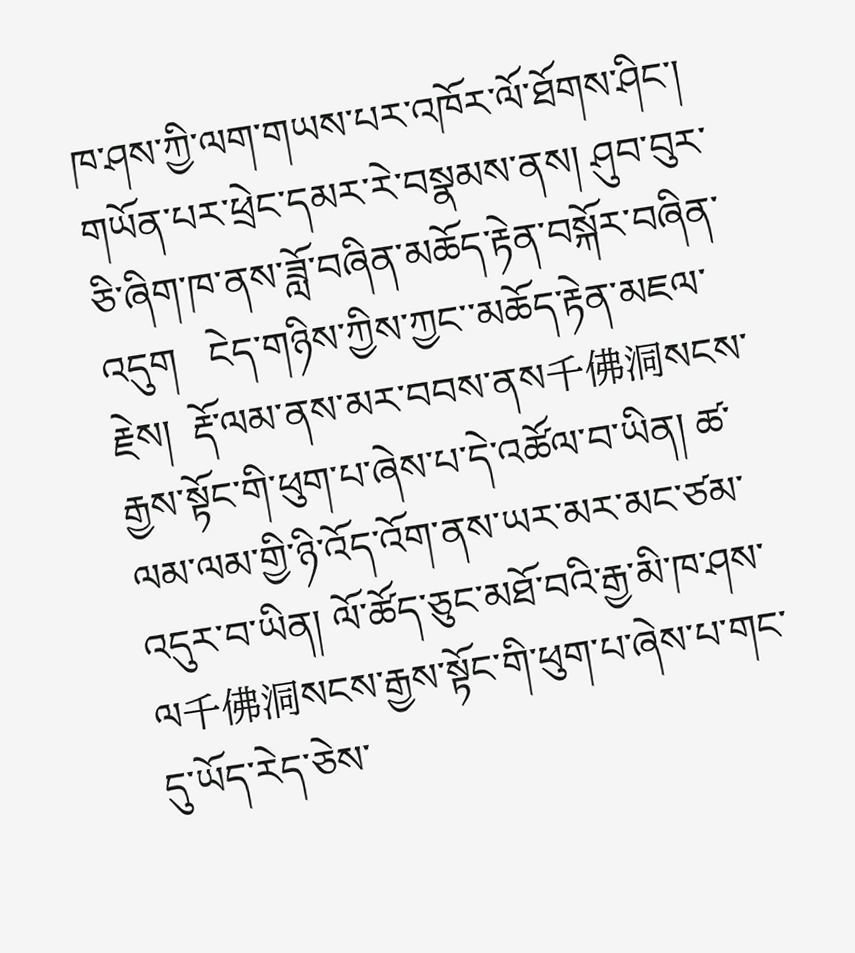ཁ་ཤས་ཀྱི་ལག་གཡས་པར་འཁོར་ལོ་ཐོགས་ཤིང་། གཡོན་པར་ཕྲེང་དམར་རེ་བསྣམས་ནས། ཤུབ་བུར་ཅི་ཞིག་ཁ་ནས་ཟློ་བཞིན་མཆོད་རྟེན་བསྐོར་བཞིན་འདུག   ངེད་གཉིས་ཀྱིས་ཀྱང་་མཆོད་རྟེན་མཇལ་རྗེས།  རྡོ་ལམ་ནས་མར་བབས་ནས千佛洞སངས་རྒྱས་སྟོང་གི་ཕུག་པ་ཞེས་པ་དེ་འཚོལ་བ་ཡིན། ཚ་ལམ་ལམ་གྱི་ཉི་འོད་འོག་ནས་ཡར་མར་མང་ཙམ་འདུར་བ་ཡིན། ལོ་ཚོད་ཅུང་མཐོ་བའི་རྒྱ་མི་ཁ་ཤས་ལ千佛洞སངས་རྒྱས་སྟོང་གི་ཕུག་པ་ཞེས་པ་གང་དུ་ཡོད་རེད་ཅེས་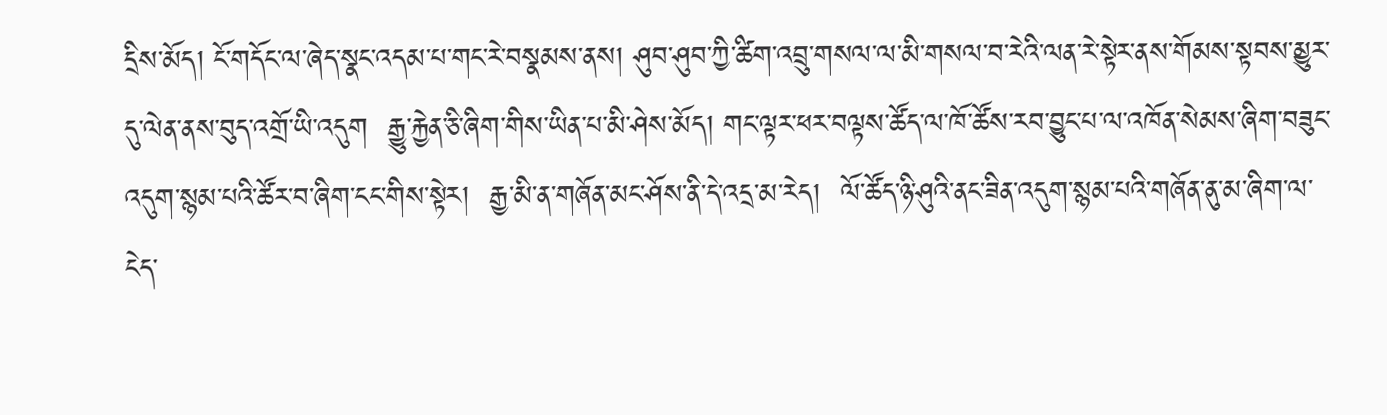དྲིས་མོད། ངོ་གདོང་ལ་ཞེད་སྣང་འདམ་པ་གང་རེ་བསྣམས་ནས། ཤུབ་ཤུབ་ཀྱི་ཚིག་འབྲུ་གསལ་ལ་མི་གསལ་བ་རེའི་ལན་རེ་སྟེར་ནས་གོམས་སྟབས་མྱུར་དུ་ལེན་ནས་བུད་འགྲོ་ཡི་འདུག  རྒྱུ་རྐྱེན་ཅི་ཞིག་གིས་ཡིན་པ་མི་ཤེས་མོད། གང་ལྟར་ཕར་བལྟས་ཚོད་ལ་ཁོ་ཚོས་རབ་བྱུང་པ་ལ་འཁོན་སེམས་ཞིག་བཟུང་འདུག་སྙམ་པའི་ཚོར་བ་ཞིག་ངང་གིས་སྟེར།  རྒྱ་མི་ན་གཞོན་མང་ཤོས་ནི་དེ་འདྲ་མ་རེད།  ལོ་ཚོད་ཉི་ཤུའི་ནང་ཟིན་འདུག་སྙམ་པའི་གཞོན་ནུ་མ་ཞིག་ལ་ངེད་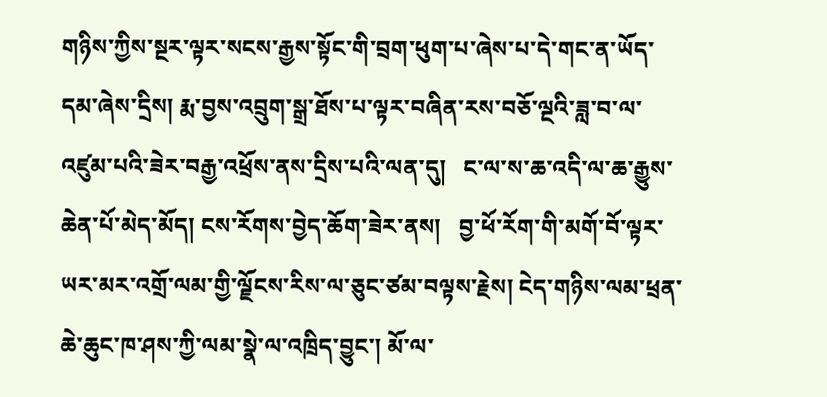གཉིས་ཀྱིས་སྔར་ལྟར་སངས་རྒྱས་སྟོང་གི་བྲག་ཕུག་པ་ཞེས་པ་དེ་གང་ན་ཡོད་དམ་ཞེས་དྲིས། རྨ་བྱས་འབྲུག་སྒྲ་ཐོས་པ་ལྟར་བཞིན་རས་བཅོ་ལྔའི་ཟླ་བ་ལ་འཛུམ་པའི་ཟེར་བརྒྱ་འཕྲོས་ནས་དྲིས་པའི་ལན་དུ།   ང་ལ་ས་ཆ་འདི་ལ་ཆ་རྒྱུས་ཆེན་པོ་མེད་མོད། ངས་རོགས་བྱེད་ཆོག་ཟེར་ནས།   བྱ་ཕོ་རོག་གི་མགོ་བོ་ལྟར་ཡར་མར་འགྲོ་ལམ་གྱི་ལྗོངས་རིས་ལ་ཅུང་ཙམ་བལྟས་རྗེས། ངེད་གཉིས་ལམ་ཕྲན་ཆེ་ཆུང་ཁ་ཤས་ཀྱི་ལམ་སྣེ་ལ་འཁྲིད་བྱུང་། མོ་ལ་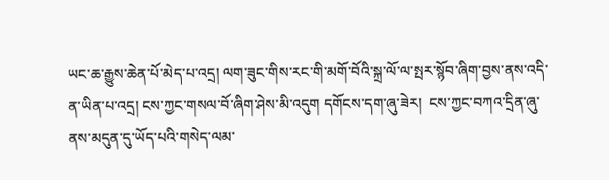ཡང་ཆ་རྒྱུས་ཆེན་པོ་མེད་པ་འདྲ། ལག་ཟུང་གིས་རང་གི་མགོ་བོའི་སྐྲ་ལོ་ལ་སྤར་སྙོབ་ཞིག་བྱས་ནས་འདི་ན་ཡིན་པ་འདྲ། ངས་ཀྱང་གསལ་བོ་ཞིག་ཤེས་མི་འདུག དགོངས་དག་ཞུ་ཟེར།  ངས་ཀྱང་བཀའ་དྲིན་ཞུ་ནས་མདུན་དུ་ཡོད་པའི་གསེད་ལམ་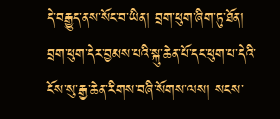དེ་བརྒྱུད་ནས་སོང་བ་ཡིན། བྲག་ཕུག་ཞིག་ཏུ་ཐོན། བྲག་ཕུག་དེར་བྱམས་པའི་སྐུ་ཆེན་པོ་དང་ཕུག་པ་དེའི་ངོས་སུ་རྒྱ་ཆེན་རིགས་བཞི་སོགས་ལས། སངས་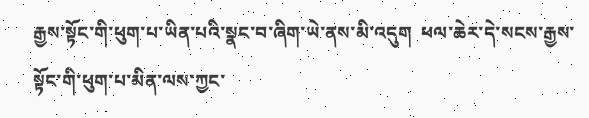རྒྱས་སྟོང་གི་ཕུག་པ་ཡིན་པའི་སྣང་བ་ཞིག་ཡེ་ནས་མི་འདུག  ཕལ་ཆེར་དེ་སངས་རྒྱས་སྟོང་གི་ཕུག་པ་མིན་ལས་ཀྱང་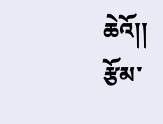ཆེའོ།།
རྩོམ་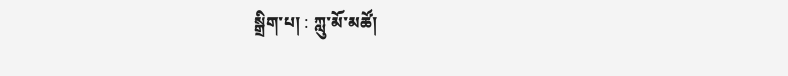སྒྲིག་པ། : ཀླུ་མོ་མཚོ།